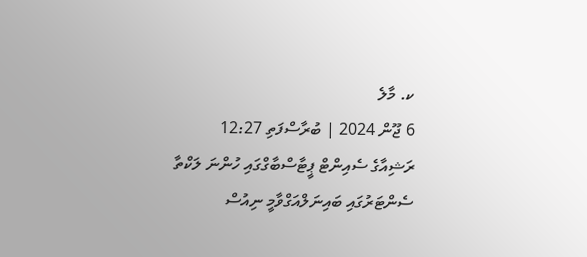ކ. މާލެ
6 ޖޫން 2024 | ބުރާސްފަތި 12:27
ރަޝިއާގެ ސެއިންޓް ޕީޓާސްބާގްގައި ހުންނަ ލަކްތާ ސެންޓަރުގައި ބައިނަލްއަގްވާމީ ނިއުސް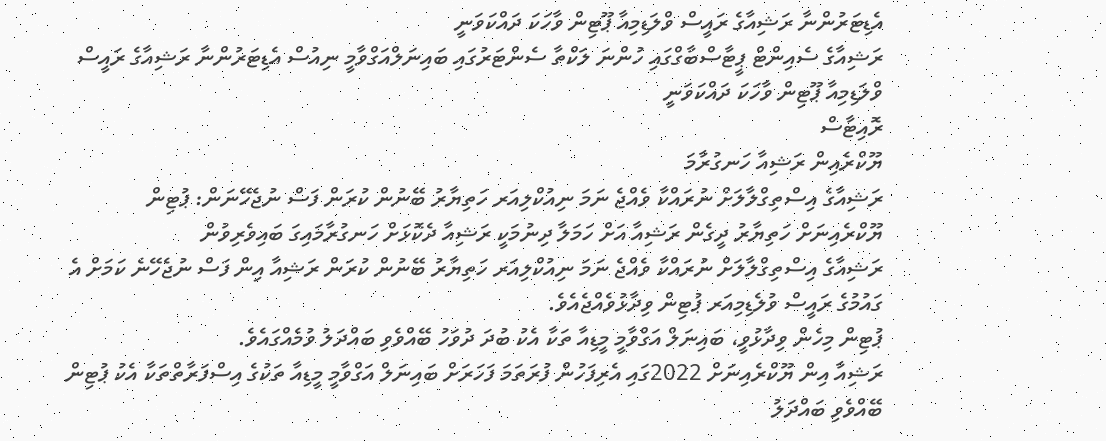އެޑިޓަރުންނާ ރަޝިއާގެ ރައީސް ވްލަޑިމިއާ ޕޫޓިން ވާހަކަ ދައްކަވަނީ
ރަޝިއާގެ ސެއިންޓް ޕީޓާސްބާގްގައި ހުންނަ ލަކްތާ ސެންޓަރުގައި ބައިނަލްއަގްވާމީ ނިއުސް އެޑިޓަރުންނާ ރަޝިއާގެ ރައީސް ވްލަޑިމިއާ ޕޫޓިން ވާހަކަ ދައްކަވަނީ
ރޮއިޓާސް
ޔޫކްރެއިން ރަޝިއާ ހަނގުރާމަ
ރަޝިއާގެ އިސްތިގްލާލަށް ނުރައްކާ ވެއްޖެ ނަމަ ނިއުކްލިއަރ ހަތިޔާރު ބޭނުން ކުރަން ފަސް ނުޖެހޭނަން: ޕުޓިން
ޔޫކްރެއިނަށް ހަތިޔާރު ދީގެން ރަޝިއާ އަށް ހަމަލާ ދިނުމަކީ ރަޝިއާ ދެކޮޅަށް ހަނގުރާމައިގަ ބައިވެރިވުން
ރަޝިއާގެ އިސްތިގްލާލަށް ނުރައްކާ ވެއްޖެ ނަމަ ނިއުކްލިއަރ ހަތިޔާރު ބޭނުން ކުރަން ރަޝިއާ އިން ފަސް ނުޖެހޭނެ ކަމަށް އެ ގައުމުގެ ރައީސް ވުލެޑިމިއަރ ޕުޓިން ވިދާޅުވެއްޖެއެވެ.
ޕުޓިން މިހެން ވިދާޅުވީ، ބައިނަލް އަގްވާމީ މީޑިއާ ތަކާ އެކު ބުދަ ދުވަހު ބޭއްވެވި ބައްދަލު ވުމެއްގައެވެ.
ރަޝިއާ އިން ޔޫކްރެއިނަށް 2022ގައި އެރިފަހުން ފުރަތަމަ ފަހަރަށް ބައިނަލް އަގްވާމީ މީޑިއާ ތަކުގެ އިސްފަރާތްތަކާ އެކު ޕުޓިން ބޭއްވެވި ބައްދަލު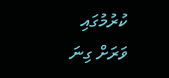ކުރުމުގައި ވަރަށް ގިނަ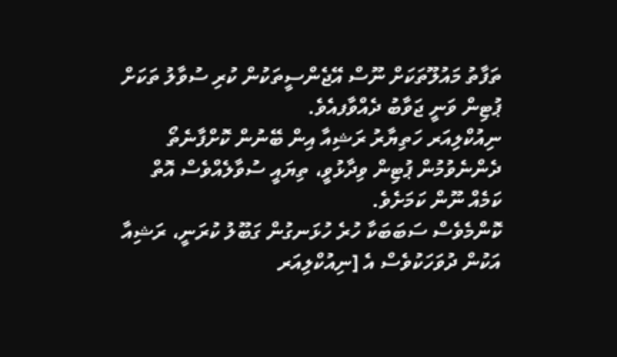ތަފާތު މައުލޫތަކަށް ނޫސް އޭޖެންސީތަކުން ކުރި ސުވާލު ތަކަށް ޕުޓިން ވަނީ ޖަވާބު ދެއްވާފއެވެ.
ނިއުކްލިއަރ ހަތިޔާރު ރަޝިއާ އިން ބޭނުން ކޮށްފާނެތޯ ދެންނެވުމުން ޕުޓިން ވިދާޅުވީ، ތިޔައީ ސުވާލެއްވެސް އޮތް ކަމެއް ނޫން ކަމަށެވެ.
ކޮންމެވެސް ސަބަބަކާ ހުރެ ހުޅަނގުން ގަބޫލު ކުރަނީ، ރަޝިއާ އަކުން ދުވަހަކުވެސް އެ [ނިއުކްލިއަރ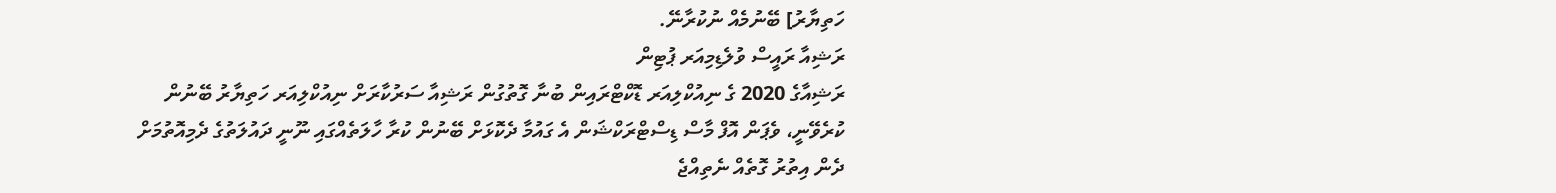ހަތިޔާރު] ބޭނުމެއް ނުކުރާނޭ.
ރަޝިއާ ރައީސް ވުލެޑިމިއަރ ޕުޓިން
ރަޝިއާގެ 2020 ގެ ނިއުކްލިއަރ ޑޮކްޓްރައިން ބުނާ ގޮތުގުން ރަޝިއާ ސަރުކާރަށް ނިއުކްލިއަރ ހަތިޔާރު ބޭނުން ކުރެވޭނީ، ވެޕަން އޮފް މާސް ޑިސްޓްރަކްޝަން އެ ގައުމާ ދެކޮޅަށް ބޭނުން ކުރާ ހާލަތެއްގައި ނޫނީ ދައުލަތުގެ ދެމިއޮތުމަށް ދެން އިތުރު ގޮތެއް ނެތިއްޖެ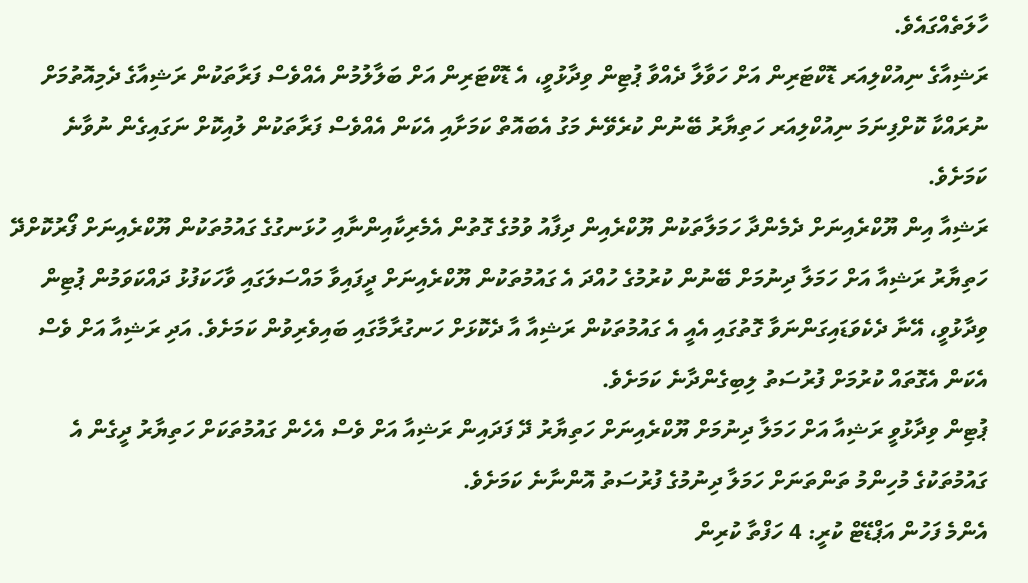ހާލަތެއްގައެވެ.
ރަޝިއާގެ ނިއުކްލިއަރ ޑޮކްޓަރިން އަށް ހަވާލާ ދެއްވާ ޕުޓިން ވިދާޅުވީ، އެ ޑޮކްޓަރިން އަށް ބަލާލުމުން އެއްވެސް ފަރާތަކުން ރަޝިއާގެ ދެމިއޮތުމަށް ނުރައްކާ ކޮށްފިނަމަ ނިއުކްލިއަރ ހަތިޔާރު ބޭނުން ކުރެވޭނެ މަގު އެބައޮތް ކަމަށާއި އެކަން އެއްވެސް ފަރާތަކުން ލުއިކޮށް ނަގައިގެން ނުވާނެ ކަމަށެވެ.
ރަޝިއާ އިން ޔޫކްރެއިނަށް ދެމެންދާ ހަމަލާތަކުން ޔޫކްރެއިން ދިފާއު ވުމުގެ ގޮތުން އެމެރިކާއިންނާއި ހުޅަނގުގެ ގައުމުތަކުން ޔޫކްރެއިނަށް ފޯރުކޮށްދޭ ހަތިޔާރު ރަޝިއާ އަށް ހަމަލާ ދިނުމަށް ބޭނުން ކުރުމުގެ ހުއްދަ އެ ގައުމުތަކުން ޔޫކްރެއިނަށް ދީފައިވާ މައްސަލަގައި ވާހަކަފުޅު ދައްކަވަމުން ޕުޓިން ވިދާޅުވީ، އޭނާ ދެކެވަޑައިގަންނަވާ ގޮތުގައި އެއީ އެ ގައުމުތަކުން ރަޝިއާ އާ ދެކޮޅަށް ހަނގުރާމާގައި ބައިވެރިވުން ކަމަށެވެ. އަދި ރަޝިއާ އަށް ވެސް އެކަން އެގޮތައް ކުރުމަށް ފުރުސަތު ލިބިގެންދާނެ ކަމަށެވެ.
ޕުޓިން ވިދާޅުވީ ރަޝިއާ އަށް ހަމަލާ ދިނުމަށް ޔޫކްރެއިނަށް ހަތިޔާރު ދޭ ފަދައިން ރަޝިއާ އަށް ވެސް އެހެން ގައުމުތަކަށް ހަތިޔާރު ދީގެން އެ ގައުމުތަކުގެ މުހިންމު ތަންތަނަށް ހަމަލާ ދިނުމުގެ ފުރުސަތު އޮންނާނެ ކަމަށެވެ.
އެންމެ ފަހުން އަޕްޑޭޓް ކުރީ: 4 ހަފްތާ ކުރިން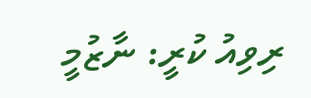ރިވިއު ކުރީ: ނާޒުމީ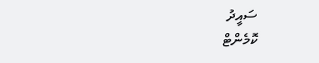ސައީދު
ކޮމެންޓް